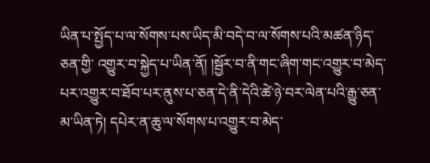ཡིན་པ་སྤྱོད་པ་ལ་སོགས་པས་ཡིད་མི་བདེ་བ་ལ་སོགས་པའི་མཚན་ཉིད་ཅན་གྱི་ འགྱུར་བ་སྐྱེད་པ་ཡིན་ནོ། །སྦྱོར་བ་ནི་གང་ཞིག་གང་འགྱུར་བ་མེད་པར་འགྱུར་བ་ཐོབ་པར་ནུས་པ་ཅན་དེ་ནི་དེའི་ཚེ་ཉེ་བར་ལེན་པའི་རྒྱུ་ཅན་མ་ཡིན་ཏེ། དཔེར་ན་ཆུ་ལ་སོགས་པ་འགྱུར་བ་མེད་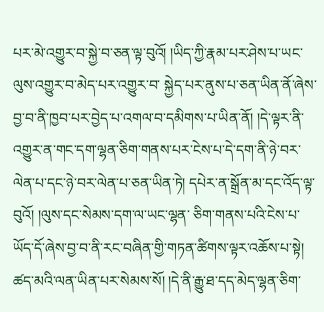པར་མེ་འགྱུར་བ་སྐྱེ་བ་ཅན་ལྟ་བུའོ། །ཡིད་ཀྱི་རྣམ་པར་ཤེས་པ་ཡང་ལུས་འགྱུར་བ་མེད་པར་འགྱུར་བ་ སྐྱེད་པར་ནུས་པ་ཅན་ཡིན་ནོ་ཞེས་བྱ་བ་ནི་ཁྱབ་པར་བྱེད་པ་འགལ་བ་དམིགས་པ་ཡིན་ནོ། །དེ་ལྟར་ནི་འགྱུར་ན་གང་དག་ལྷན་ཅིག་གནས་པར་ངེས་པ་དེ་དག་ནི་ཉེ་བར་ལེན་པ་དང་ཉེ་བར་ལེན་པ་ཅན་ཡིན་ཏེ། དཔེར་ན་སྒྲོན་མ་དང་འོད་ལྟ་བུའོ། །ལུས་དང་སེམས་དག་ལ་ཡང་ལྷན་ ཅིག་གནས་པའི་ངེས་པ་ཡོད་དོ་ཞེས་བྱ་བ་ནི་རང་བཞིན་གྱི་གཏན་ཚིགས་ལྟར་འཆོས་པ་སྟེ། ཚད་མའི་ལན་ཡིན་པར་སེམས་སོ། །དེ་ནི་རྒྱུ་ཐ་དད་མེད་ལྷན་ཅིག་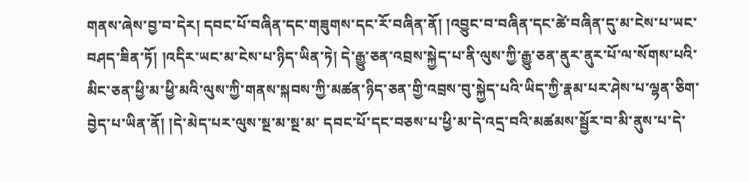གནས་ཞེས་བྱ་བ་དེར། དབང་པོ་བཞིན་དང་གཟུགས་དང་རོ་བཞིན་ནོ། །འབྱུང་བ་བཞིན་དང་ཚེ་བཞིན་དུ་མ་ངེས་པ་ཡང་ བཤད་ཟིན་ཏོ། །འདིར་ཡང་མ་ངེས་པ་ཉིད་ཡིན་ཏེ། དེ་རྒྱུ་ཅན་འབྲས་སྐྱེད་པ་ནི་ལུས་ཀྱི་རྒྱུ་ཅན་ནུར་ནུར་པོ་ལ་སོགས་པའི་མིང་ཅན་ཕྱི་མ་ཕྱི་མའི་ལུས་ཀྱི་གནས་སྐབས་ཀྱི་མཚན་ཉིད་ཅན་གྱི་འབྲས་བུ་སྐྱེད་པའི་ཡིད་ཀྱི་རྣམ་པར་ཤེས་པ་ལྷན་ཅིག་བྱེད་པ་ཡིན་ནོ། །དེ་མེད་པར་ལུས་སྔ་མ་སྔ་མ་ དབང་པོ་དང་བཅས་པ་ཕྱི་མ་དེ་འདྲ་བའི་མཚམས་སྦྱོར་བ་མི་ནུས་པ་དེ་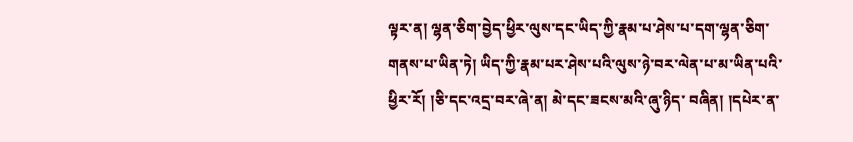ལྟར་ན། ལྷན་ཅིག་བྱེད་ཕྱིར་ལུས་དང་ཡིད་ཀྱི་རྣམ་པ་ཤེས་པ་དག་ལྷན་ཅིག་གནས་པ་ཡིན་ཏེ། ཡིད་ཀྱི་རྣམ་པར་ཤེས་པའི་ལུས་ཉེ་བར་ལེན་པ་མ་ཡིན་པའི་ཕྱིར་རོ། །ཅི་དང་འདྲ་བར་ཞེ་ན། མེ་དང་ཟངས་མའི་ཞུ་ཉིད་ བཞིན། །དཔེར་ན་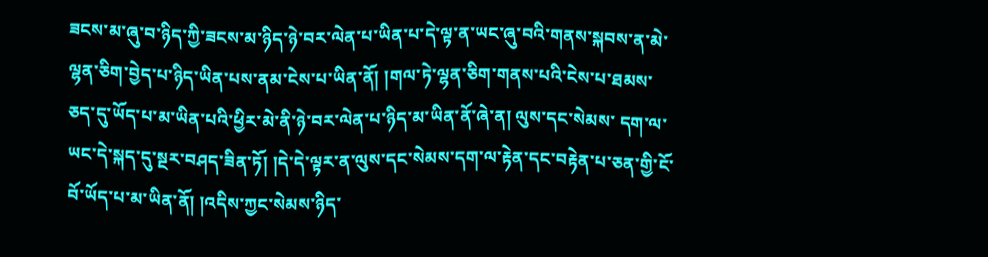ཟངས་མ་ཞུ་བ་ཉིད་ཀྱི་ཟངས་མ་ཉིད་ཉེ་བར་ལེན་པ་ཡིན་པ་དེ་ལྟ་ན་ཡང་ཞུ་བའི་གནས་སྐབས་ན་མེ་ལྷན་ཅིག་བྱེད་པ་ཉིད་ཡིན་པས་ནམ་ངེས་པ་ཡིན་ནོ། །གལ་ཏེ་ལྷན་ཅིག་གནས་པའི་ངེས་པ་ཐམས་ཅད་དུ་ཡོད་པ་མ་ཡིན་པའི་ཕྱིར་མེ་ནི་ཉེ་བར་ལེན་པ་ཉིད་མ་ཡིན་ནོ་ཞེ་ན། ལུས་དང་སེམས་ དག་ལ་ཡང་དེ་སྐད་དུ་སྔར་བཤད་ཟིན་ཏོ། །དེ་དེ་ལྟར་ན་ལུས་དང་སེམས་དག་ལ་རྟེན་དང་བརྟེན་པ་ཅན་གྱི་ངོ་བོ་ཡོད་པ་མ་ཡིན་ནོ། །འདིས་ཀྱང་སེམས་ཉིད་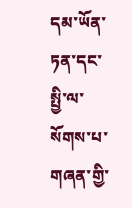དམ་ཡོན་ཏན་དང་སྤྱི་ལ་སོགས་པ་གཞན་གྱི་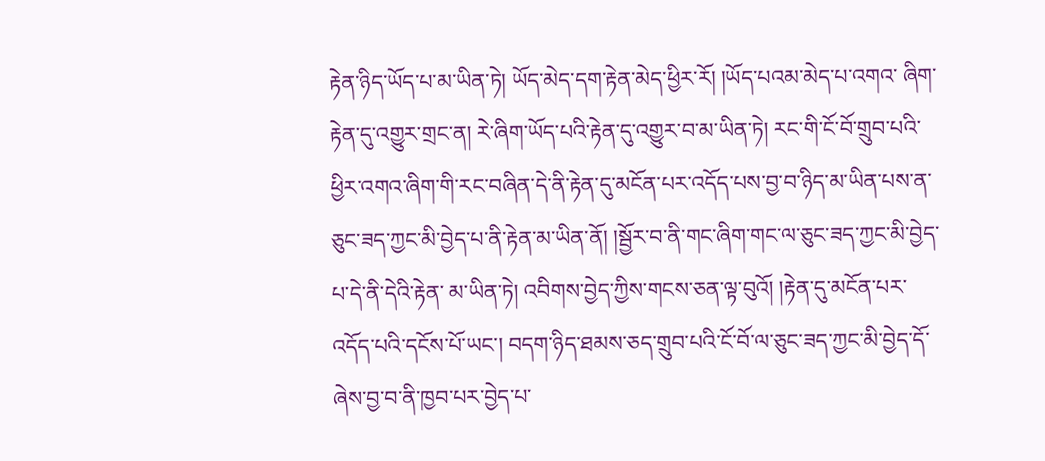རྟེན་ཉིད་ཡོད་པ་མ་ཡིན་ཏེ། ཡོད་མེད་དག་རྟེན་མེད་ཕྱིར་རོ། །ཡོད་པའམ་མེད་པ་འགའ་ ཞིག་རྟེན་དུ་འགྱུར་གྲང་ན། རེ་ཞིག་ཡོད་པའི་རྟེན་དུ་འགྱུར་བ་མ་ཡིན་ཏེ། རང་གི་ངོ་བོ་གྲུབ་པའི་ཕྱིར་འགའ་ཞིག་གི་རང་བཞིན་དེ་ནི་རྟེན་དུ་མངོན་པར་འདོད་པས་བྱ་བ་ཉིད་མ་ཡིན་པས་ན་ཅུང་ཟད་ཀྱང་མི་བྱེད་པ་ནི་རྟེན་མ་ཡིན་ནོ། །སྦྱོར་བ་ནི་གང་ཞིག་གང་ལ་ཅུང་ཟད་ཀྱང་མི་བྱེད་པ་དེ་ནི་དེའི་རྟེན་ མ་ཡིན་ཏེ། འབིགས་བྱེད་ཀྱིས་གངས་ཅན་ལྟ་བུའོ། །རྟེན་དུ་མངོན་པར་འདོད་པའི་དངོས་པོ་ཡང་། བདག་ཉིད་ཐམས་ཅད་གྲུབ་པའི་ངོ་བོ་ལ་ཅུང་ཟད་ཀྱང་མི་བྱེད་དོ་ཞེས་བྱ་བ་ནི་ཁྱབ་པར་བྱེད་པ་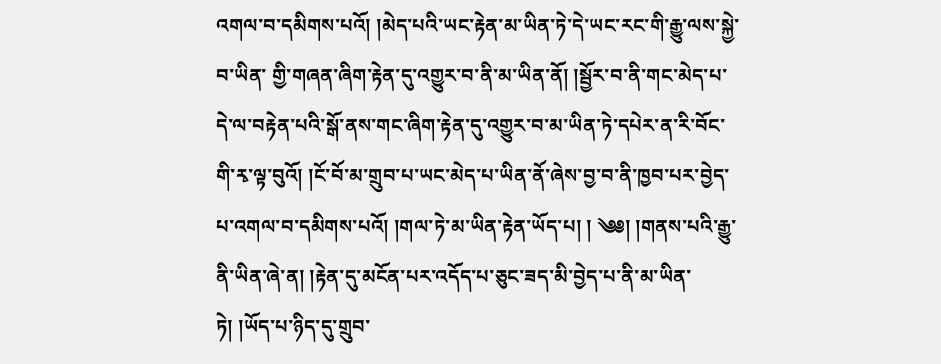འགལ་བ་དམིགས་པའོ། །མེད་པའི་ཡང་རྟེན་མ་ཡིན་ཏེ་དེ་ཡང་རང་གི་རྒྱུ་ལས་སྐྱེ་བ་ཡིན་ གྱི་གཞན་ཞིག་རྟེན་དུ་འགྱུར་བ་ནི་མ་ཡིན་ནོ། །སྦྱོར་བ་ནི་གང་མེད་པ་དེ་ལ་བརྟེན་པའི་སྒོ་ནས་གང་ཞིག་རྟེན་དུ་འགྱུར་བ་མ་ཡིན་ཏེ་དཔེར་ན་རི་བོང་གི་རྭ་ལྟ་བུའོ། །ངོ་བོ་མ་གྲུབ་པ་ཡང་མེད་པ་ཡིན་ནོ་ཞེས་བྱ་བ་ནི་ཁྱབ་པར་བྱེད་པ་འགལ་བ་དམིགས་པའོ། །གལ་ཏེ་མ་ཡིན་རྟེན་ཡོད་པ། ། ༄༅། །གནས་པའི་རྒྱུ་ནི་ཡིན་ཞེ་ན། །རྟེན་དུ་མངོན་པར་འདོད་པ་ཅུང་ཟད་མི་བྱེད་པ་ནི་མ་ཡིན་ཏེ། །ཡོད་པ་ཉིད་དུ་གྲུབ་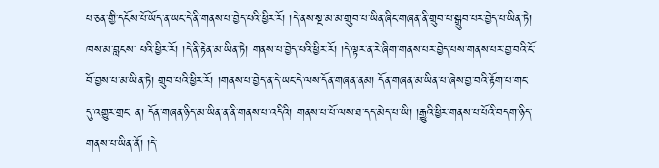པ་ཅན་གྱི་དངོས་པོ་ཡོད་ན་ཡང་དེ་ནི་གནས་པ་བྱེད་པའི་ཕྱིར་རོ། །དེ་ནས་སྔ་མ་མ་གྲུབ་པ་ཡིན་ཞིང་གཞན་ནི་གྲུབ་པ་སྒྲུབ་པར་བྱེད་པ་ཡིན་ཏེ། ཁས་མ་བླངས་ པའི་ཕྱིར་རོ། །དེ་ནི་རྟེན་མ་ཡིན་ཏེ། གནས་པ་བྱེད་པའི་ཕྱིར་རོ། །དེ་ལྟར་ན་རེ་ཞིག་གནས་པར་བྱེད་པས་གནས་པར་བྱ་བའི་ངོ་བོ་བྱས་པ་མ་ཡིན་ཏེ། གྲུབ་པའི་ཕྱིར་རོ། །གནས་པ་བྱེད་ན་དེ་ཡང་དེ་ལས་དོན་གཞན་ནམ། དོན་གཞན་མ་ཡིན་པ་ཞེས་བྱ་བའི་རྟོག་པ་གང་དུ་འགྱུར་གྲང་ ན། དོན་གཞན་ཉིད་མ་ཡིན་ན་ནི་གནས་པ་འདིའི། གནས་པ་པོ་ལས་ཐ་དད་མེད་པ་ཡི། །རྒྱུའི་ཕྱིར་གནས་པ་པོའི་བདག་ཉིད་གནས་པ་ཡིན་ནོ། །དེ་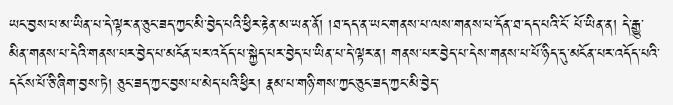ཡང་བྱས་པ་མ་ཡིན་པ་དེ་ལྟར་ན་ཅུང་ཟད་ཀྱང་མི་བྱེད་པའི་ཕྱིར་རྟེན་མ་ཡན་ནོ། །ཐ་དད་ན་ཡང་གནས་པ་ལས་གནས་པ་དོན་ཐ་དད་པའི་ངོ་ པོ་ཡིན་ན། དེ་རྒྱུ་མིན་གནས་པ་དེའི་གནས་པར་བྱེད་པ་མངོན་པར་འདོད་པ་སྐྱེད་པར་བྱེད་པ་ཡིན་པ་དེ་ལྟར་ན། གནས་པར་བྱེད་པ་དེས་གནས་པ་པོ་ཉིད་དུ་མངོན་པར་འདོད་པའི་དངོས་པོ་ཅི་ཞིག་བྱས་ཏེ། ཅུང་ཟད་ཀྱང་བྱས་པ་མེད་པའི་ཕྱིར། རྣམ་པ་གཉི་གས་ཀྱང་ཅུང་ཟད་ཀྱང་མི་བྱེད་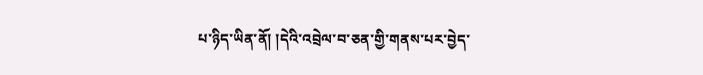པ་ཉིད་ཡིན་ནོ། །དེའི་འབྲེལ་བ་ཅན་གྱི་གནས་པར་བྱེད་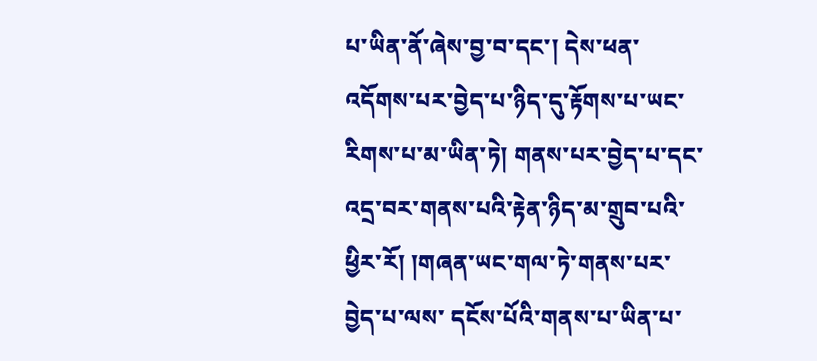པ་ཡིན་ནོ་ཞེས་བྱ་བ་དང་། དེས་ཕན་འདོགས་པར་བྱེད་པ་ཉིད་དུ་རྟོགས་པ་ཡང་རིགས་པ་མ་ཡིན་ཏེ། གནས་པར་བྱེད་པ་དང་འདྲ་བར་གནས་པའི་རྟེན་ཉིད་མ་གྲུབ་པའི་ཕྱིར་རོ། །གཞན་ཡང་གལ་ཏེ་གནས་པར་བྱེད་པ་ལས་ དངོས་པོའི་གནས་པ་ཡིན་པ་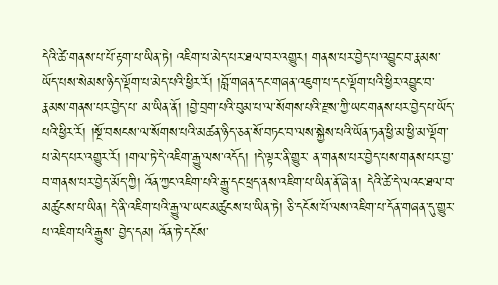དེའི་ཚེ་གནས་པ་པོ་རྟག་པ་ཡིན་ཏེ། འཇིག་པ་མེད་པར་ཐལ་བར་འགྱུར། གནས་པར་བྱེད་པ་འབྱུང་བ་རྣམས་ཡོད་པས་སེམས་ཉིད་ལྡོག་པ་མེད་པའི་ཕྱིར་རོ། །བློ་གཞན་དང་གཞན་འཇུག་པ་དང་ལྡོག་པའི་ཕྱིར་འབྱུང་བ་རྣམས་གནས་པར་བྱེད་པ་ མ་ཡིན་ནོ། །བྱེ་བྲག་པའི་བུམ་པ་ལ་སོགས་པའི་རྫས་ཀྱི་ཡང་གནས་པར་བྱེད་པ་ཡོད་པའི་ཕྱིར་རོ། །སྔོ་བསངས་ལ་སོགས་པའི་མཚན་ཉིད་ཅན་སོ་བཏང་བ་ལས་སྐྱེས་པའི་ཡོན་ཏན་ཕྱི་མ་ཕྱི་མ་ལྡོག་པ་མེད་པར་འགྱུར་རོ། །གལ་ཏེ་དེ་འཇིག་རྒྱུ་ལས་འདོད། །དེ་ལྟར་ནི་གྱུར་ ན་གནས་པར་བྱེད་པས་གནས་པར་བྱ་བ་གནས་པར་བྱེད་མོད་ཀྱི། འོན་ཀྱང་འཇིག་པའི་རྒྱུ་དང་ཕྲད་ནས་འཇིག་པ་ཡིན་ནོ་ཞེ་ན། དེའི་ཚེ་དེ་ལའང་ཐལ་བ་མཚུངས་པ་ཡིན། དེ་ནི་འཇིག་པའི་རྒྱུ་ལ་ཡང་མཚུངས་པ་ཡིན་ཏེ། ཅི་དངོས་པོ་ལས་འཇིག་པ་དོན་གཞན་དུ་གྱུར་པ་འཇིག་པའི་རྒྱུས་ བྱེད་དམ། འོན་ཏེ་དངོས་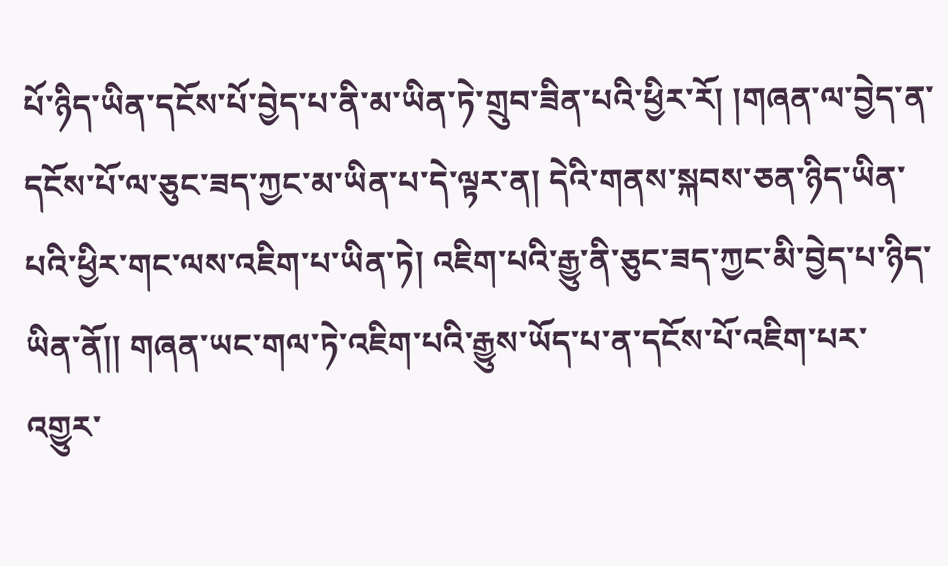པོ་ཉིད་ཡིན་དངོས་པོ་བྱེད་པ་ནི་མ་ཡིན་ཏེ་གྲུབ་ཟིན་པའི་ཕྱིར་རོ། །གཞན་ལ་བྱེད་ན་དངོས་པོ་ལ་ཅུང་ཟད་ཀྱང་མ་ཡིན་པ་དེ་ལྟར་ན། དེའི་གནས་སྐབས་ཅན་ཉིད་ཡིན་པའི་ཕྱིར་གང་ལས་འཇིག་པ་ཡིན་ཏེ། འཇིག་པའི་རྒྱུ་ནི་ཅུང་ཟད་ཀྱང་མི་བྱེད་པ་ཉིད་ཡིན་ནོ།། གཞན་ཡང་གལ་ཏེ་འཇིག་པའི་རྒྱུས་ཡོད་པ་ན་དངོས་པོ་འཇིག་པར་འགྱུར་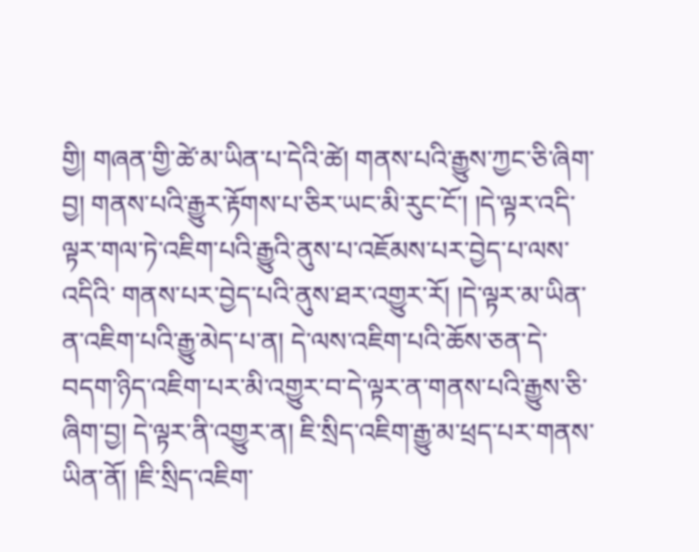གྱི། གཞན་གྱི་ཚེ་མ་ཡིན་པ་དེའི་ཚེ། གནས་པའི་རྒྱུས་ཀྱང་ཅི་ཞིག་བྱ། གནས་པའི་རྒྱུར་རྟོགས་པ་ཅིར་ཡང་མི་རུང་ངོ་། །དེ་ལྟར་འདི་ལྟར་གལ་ཏེ་འཇིག་པའི་རྒྱུའི་ནུས་པ་འཇོམས་པར་བྱེད་པ་ལས་འདིའི་ གནས་པར་བྱེད་པའི་ནུས་ཐར་འགྱུར་རོ། །དེ་ལྟར་མ་ཡིན་ན་འཇིག་པའི་རྒྱུ་མེད་པ་ན། དེ་ལས་འཇིག་པའི་ཆོས་ཅན་དེ་བདག་ཉིད་འཇིག་པར་མི་འགྱུར་བ་དེ་ལྟར་ན་གནས་པའི་རྒྱུས་ཅི་ཞིག་བྱ། དེ་ལྟར་ནི་འགྱུར་ན། ཇི་སྲིད་འཇིག་རྒྱུ་མ་ཕྲད་པར་གནས་ཡིན་ནོ། །ཇི་སྲིད་འཇིག་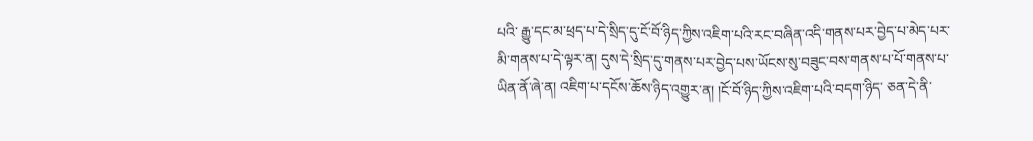པའི་ རྒྱུ་དང་མ་ཕྲད་པ་དེ་སྲིད་དུ་ངོ་བོ་ཉིད་ཀྱིས་འཇིག་པའི་རང་བཞིན་འདི་གནས་པར་བྱེད་པ་མེད་པར་མི་གནས་པ་དེ་ལྟར་ན། དུས་དེ་སྲིད་དུ་གནས་པར་བྱེད་པས་ཡོངས་སུ་བཟུང་བས་གནས་པ་པོ་གནས་པ་ཡིན་ནོ་ཞེ་ན། འཇིག་པ་དངོས་ཆོས་ཉིད་འགྱུར་ན། །ངོ་བོ་ཉིད་ཀྱིས་འཇིག་པའི་བདག་ཉིད་ ཅན་དེ་ནི་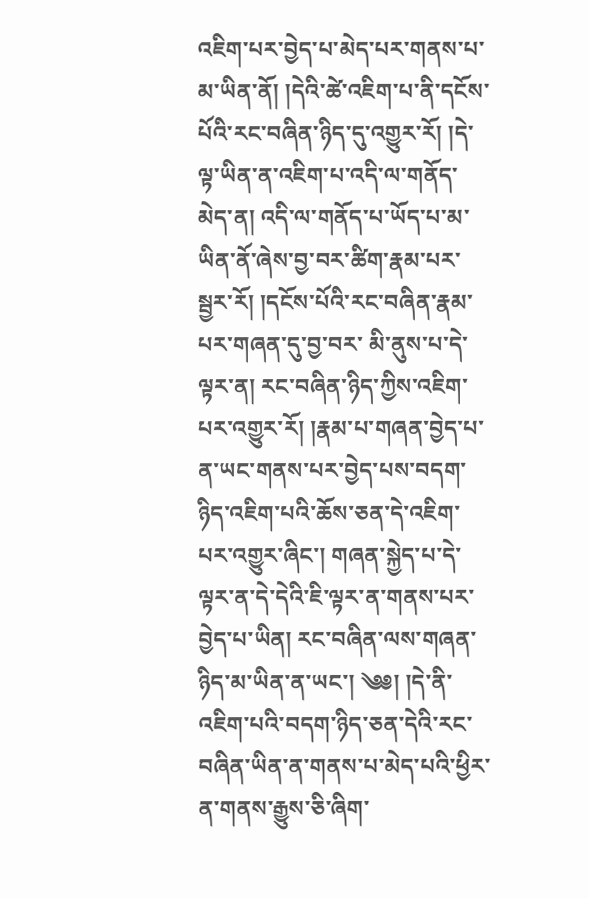འཇིག་པར་བྱེད་པ་མེད་པར་གནས་པ་མ་ཡིན་ནོ། །དེའི་ཚེ་འཇིག་པ་ནི་དངོས་པོའི་རང་བཞིན་ཉིད་དུ་འགྱུར་རོ། །དེ་ལྟ་ཡིན་ན་འཇིག་པ་འདི་ལ་གནོད་མེད་ན། འདི་ལ་གནོད་པ་ཡོད་པ་མ་ཡིན་ནོ་ཞེས་བྱ་བར་ཚིག་རྣམ་པར་སྦྱར་རོ། །དངོས་པོའི་རང་བཞིན་རྣམ་པར་གཞན་དུ་བྱ་བར་ མི་ནུས་པ་དེ་ལྟར་ན། རང་བཞིན་ཉིད་ཀྱིས་འཇིག་པར་འགྱུར་རོ། །རྣམ་པ་གཞན་བྱེད་པ་ན་ཡང་གནས་པར་བྱེད་པས་བདག་ཉིད་འཇིག་པའི་ཆོས་ཅན་དེ་འཇིག་པར་འགྱུར་ཞིང་། གཞན་སྐྱེད་པ་དེ་ལྟར་ན་དེ་དེའི་ཇི་ལྟར་ན་གནས་པར་བྱེད་པ་ཡིན། རང་བཞིན་ལས་གཞན་ཉིད་མ་ཡིན་ན་ཡང་། ༄༅། །དེ་ནི་འཇིག་པའི་བདག་ཉིད་ཅན་དེའི་རང་བཞིན་ཡིན་ན་གནས་པ་མེད་པའི་ཕྱིར་ན་གནས་རྒྱུས་ཅི་ཞིག་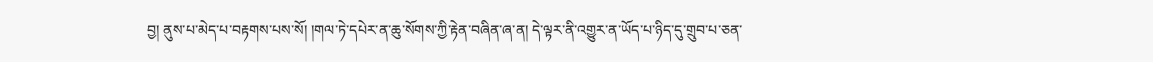བྱ། ནུས་པ་མེད་པ་བརྟགས་པས་སོ། །གལ་ཏེ་དཔེར་ན་ཆུ་སོགས་ཀྱི་རྟེན་བཞིན་ཞ་ན། དེ་ལྟར་ནི་འགྱུར་ན་ཡོད་པ་ཉིད་དུ་གྲུབ་པ་ཅན་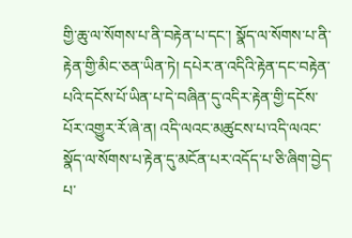གྱི་ཆུ་ལ་སོགས་པ་ནི་བརྟེན་པ་དང་། སྣོད་ལ་སོགས་པ་ནི་རྟེན་གྱི་མིང་ཅན་ཡིན་ཏེ། དཔེར་ན་འདིའི་རྟེན་དང་བརྟེན་པའི་དངོས་པོ་ཡིན་པ་དེ་བཞིན་དུ་འདིར་རྟེན་གྱི་དངོས་པོར་འགྱུར་རོ་ཞེ་ན། འདི་ལའང་མཚུངས་པ་འདི་ལའང་སྣོད་ལ་སོགས་པ་རྟེན་དུ་མངོན་པར་འདོད་པ་ཅི་ཞིག་བྱེད་པ་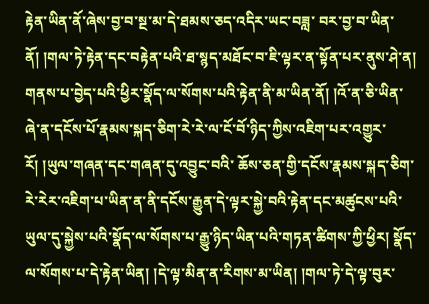རྟེན་ཡིན་ནོ་ཞེས་བྱ་བ་སྔ་མ་དེ་ཐམས་ཅད་འདིར་ཡང་བཟླ་ བར་བྱ་བ་ཡིན་ནོ། །གལ་ཏེ་རྟེན་དང་བརྟེན་པའི་ཐ་སྙད་མཐོང་བ་ཇི་ལྟར་ན་སྟོན་པར་ནུས་ཤེ་ན། གནས་པ་བྱེད་པའི་ཕྱིར་སྣོད་ལ་སོགས་པའི་རྟེན་ནི་མ་ཡིན་ནོ། །འོ་ན་ཅི་ཡིན་ཞེ་ན་དངོས་པོ་རྣམས་སྐད་ཅིག་རེ་རེ་ལ་ངོ་བོ་ཉིད་ཀྱིས་འཇིག་པར་འགྱུར་རོ། །ཡུལ་གཞན་དང་གཞན་དུ་འབྱུང་བའི་ ཆོས་ཅན་གྱི་དངོས་རྣམས་སྐད་ཅིག་རེ་རེར་འཇིག་པ་ཡིན་ན་ནི་དངོས་རྒྱུན་དེ་ལྟར་སྐྱེ་བའི་རྟེན་དང་མཚུངས་པའི་ཡུལ་དུ་སྐྱེས་པའི་སྣོད་ལ་སོགས་པ་རྒྱུ་ཉིད་ཡིན་པའི་གཏན་ཚིགས་ཀྱི་ཕྱིར། སྣོད་ལ་སོགས་པ་དེ་རྟེན་ཡིན། །དེ་ལྟ་མིན་ན་རིགས་མ་ཡིན། །གལ་ཏེ་དེ་ལྟ་བུར་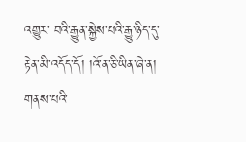འགྱུར་ བའི་རྒྱུན་སྐྱེས་པའི་རྒྱུ་ཉིད་དུ་རྟེན་མི་འདོད་དོ། །འོ་ན་ཅི་ཡིན་ཞེ་ན། གནས་པའི་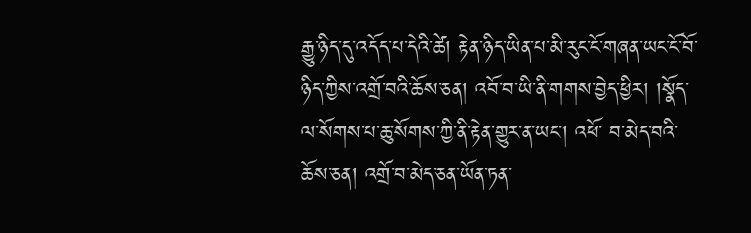རྒྱུ་ཉིད་དུ་འདོད་པ་དེའི་ཚེ། རྟེན་ཉིད་ཡིན་པ་མི་རུང་ངོ་གཞན་ཡང་ངོ་བོ་ཉིད་ཀྱིས་འགྲོ་བའི་ཆོས་ཅན། འབོ་བ་ཡི་ནི་གགས་བྱེད་ཕྱིར། །སྣོད་ལ་སོགས་པ་ཆུ་སོགས་ཀྱི་ནི་རྟེན་གྱུར་ན་ཡང་། འཕོ་ བ་མེད་བའི་ཆོས་ཅན། འགྲོ་བ་མེད་ཅན་ཡོན་ཏན་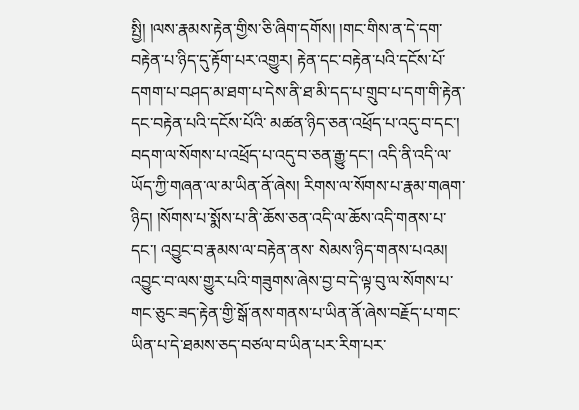སྤྱི། །ལས་རྣམས་རྟེན་གྱིས་ཅི་ཞིག་དགོས། །གང་གིས་ན་དེ་དག་བརྟེན་པ་ཉིད་དུ་རྟོག་པར་འགྱུར། རྟེན་དང་བརྟེན་པའི་དངོས་པོ་དགག་པ་བཤད་མ་ཐག་པ་དེས་ནི་ཐ་མི་དད་པ་གྲུབ་པ་དག་གི་རྟེན་དང་བརྟེན་པའི་དངོས་པོའི་ མཚན་ཉིད་ཅན་འཕྲོད་པ་འདུ་བ་དང་། བདག་ལ་སོགས་པ་འཕྲོད་པ་འདུ་བ་ཅན་རྒྱུ་དང་། འདི་ནི་འདི་ལ་ཡོད་ཀྱི་གཞན་ལ་མ་ཡིན་ནོ་ཞེས། རིགས་ལ་སོགས་པ་རྣམ་གཞག་ཉིད། །སོགས་པ་སྨོས་པ་ནི་ཆོས་ཅན་འདི་ལ་ཆོས་འདི་གནས་པ་དང་། འབྱུང་བ་རྣམས་ལ་བརྟེན་ནས་ སེམས་ཉིད་གནས་པའམ། འབྱུང་བ་ལས་གྱུར་པའི་གཟུགས་ཞེས་བྱ་བ་དེ་ལྟ་བུ་ལ་སོགས་པ་གང་ཅུང་ཟད་རྟེན་གྱི་སྒོ་ནས་གནས་པ་ཡིན་ནོ་ཞེས་བརྗོད་པ་གང་ཡིན་པ་དེ་ཐམས་ཅད་བཙལ་བ་ཡིན་པར་རིག་པར་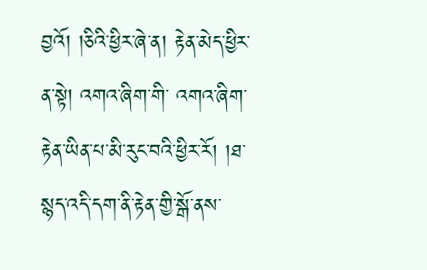བྱའོ། །ཅིའི་ཕྱིར་ཞེ་ན། རྟེན་མེད་ཕྱིར་ན་སྟེ། འགའ་ཞིག་གི་ འགའ་ཞིག་རྟེན་ཡིན་པ་མི་རུང་བའི་ཕྱིར་རོ། །ཐ་སྙད་འདི་དག་ནི་རྟེན་གྱི་སྒོ་ནས་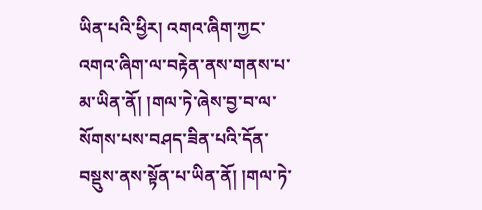ཡིན་པའི་ཕྱིར། འགའ་ཞིག་ཀྱང་འགའ་ཞིག་ལ་བརྟེན་ནས་གནས་པ་མ་ཡིན་ནོ། །གལ་ཏེ་ཞེས་བྱ་བ་ལ་སོགས་པས་བཤད་ཟིན་པའི་དོན་བསྡུས་ནས་སྟོན་པ་ཡིན་ནོ། །གལ་ཏེ་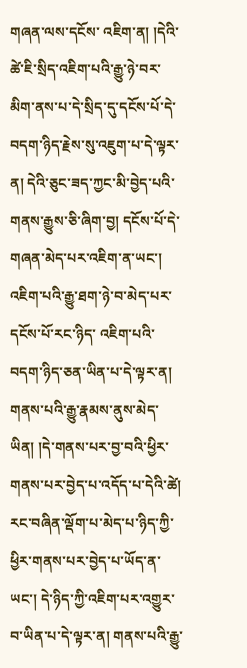གཞན་ལས་དངོས་ འཇིག་ན། །དེའི་ཚེ་ཇི་སྲིད་འཇིག་པའི་རྒྱུ་ཉེ་བར་མིག་ནས་པ་དེ་སྲིད་དུ་དངོས་པོ་དེ་བདག་ཉིད་རྗེས་སུ་འཇུག་པ་དེ་ལྟར་ན། དེའི་ཅུང་ཟད་ཀྱང་མི་བྱེད་པའི་གནས་རྒྱུས་ཅི་ཞིག་བྱ། དངོས་པོ་དེ་གཞན་མེད་པར་འཇིག་ན་ཡང་། འཇིག་པའི་རྒྱུ་ཐག་ཉེ་བ་མེད་པར་དངོས་པོ་རང་ཉིད་ འཇིག་པའི་བདག་ཉིད་ཅན་ཡིན་པ་དེ་ལྟར་ན། གནས་པའི་རྒྱུ་རྣམས་ནུས་མེད་ཡིན། །དེ་གནས་པར་བྱ་བའི་ཕྱིར་གནས་པར་བྱེད་པ་འདོད་པ་དེའི་ཚེ། རང་བཞིན་ལྡོག་པ་མེད་པ་ཉིད་ཀྱི་ཕྱིར་གནས་པར་བྱེད་པ་ཡོད་ན་ཡང་། དེ་ཉིད་ཀྱི་འཇིག་པར་འགྱུར་བ་ཡིན་པ་དེ་ལྟར་ན། གནས་པའི་རྒྱུ་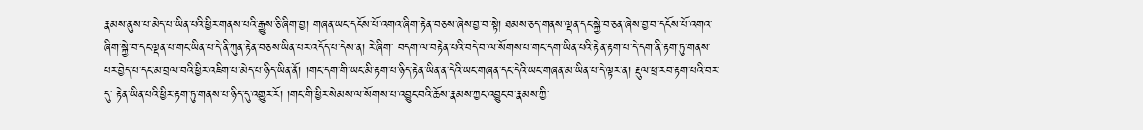རྣམས་ནུས་པ་མེད་པ་ཡིན་པའི་ཕྱིར་གནས་པའི་རྒྱུས་ཅི་ཞིག་བྱ། གཞན་ཡང་དངོས་པོ་འགའ་ཞིག་རྟེན་བཅས་ཞེས་བྱ་བ་སྟེ། ཐམས་ཅད་གནས་ལྡན་དང་སྐྱེ་བ་ཅན་ཞེས་བྱ་བ་དངོས་པོ་འགའ་ཞིག་སྐྱེ་བ་དང་ལྡན་པ་གང་ཡིན་པ་དེ་ནི་ཀུན་རྟེན་བཅས་ཡིན་པར་འདོད་པ་དེས་ན། རེ་ཞིག་ བདག་ལ་བརྟེན་པའི་བདེ་བ་ལ་སོགས་པ་གང་དག་ཡིན་པའི་རྟེན་རྟག་པ་དེ་དག་ནི་རྟག་ཏུ་གནས་པར་བྱེད་པ་དང་མ་བྲལ་བའི་ཕྱིར་འཇིག་པ་མེད་པ་ཉིད་ཡིན་ནོ། །གང་དག་གི་ཡང་མི་རྟག་པ་ཉིད་རྟེན་ཡིན་ན་དེའི་ཡང་གཞན་དང་དེའི་ཡང་གཞན་མ་ཡིན་པ་དེ་ལྟར་ན། རྡུལ་ཕྲ་རབ་རྟག་པའི་བར་དུ་ རྟེན་ཡིན་པའི་ཕྱིར་རྟག་ཏུ་གནས་པ་ཉིད་དུ་འགྱུར་རོ། །གང་གི་ཕྱིར་སེམས་ལ་སོགས་པ་འབྱུང་བའི་ཆོས་རྣམས་ཀྱང་འབྱུང་བ་རྣམས་ཀྱི་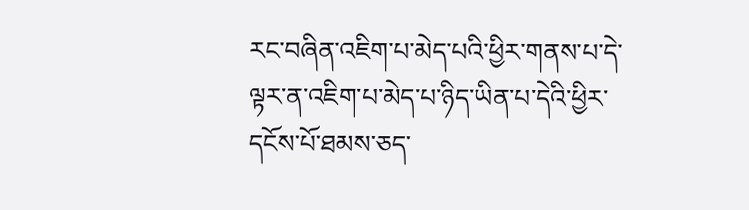རང་བཞིན་འཇིག་པ་མེད་པའི་ཕྱིར་གནས་པ་དེ་ལྟར་ན་འཇིག་པ་མེད་པ་ཉིད་ཡིན་པ་དེའི་ཕྱིར་དངོས་པོ་ཐམས་ཅད་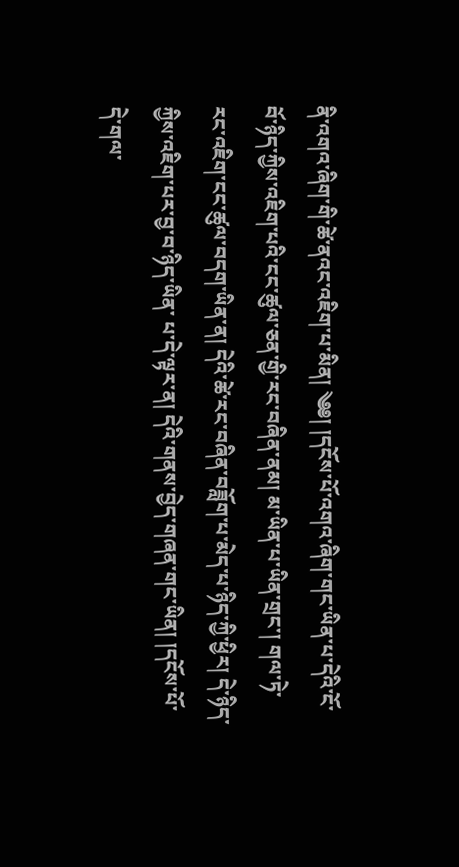ནི་འགའ་ཞིག་གི་ཚེ་ནའང་འཇིག་པ་མིན། ༄༅། །དངོས་པོ་འགའ་ཞིག་གང་ཡིན་པ་དེའི་ངོ་བོ་ཉིད་ཀྱིས་འཇིག་པའི་ངང་ཚུལ་ཅན་གྱི་རང་བཞིན་ནམ། མ་ཡིན་པ་ཡིན་གྲང་། གལ་ཏེ་རང་འཇིག་ངང་ཚུལ་བདག་ཡིན་ན། དེའི་ཚེ་རང་བཞིན་བཟློག་པ་མེད་པ་ཉིད་ཀྱི་ཕྱིར། དེ་ཉིད་ཀྱིས་འཇིག་པར་བྱ་བ་ཉིད་ཡིན་ པ་དེ་ལྟར་ན། དེའི་གནས་བྱེད་གཞན་གང་ཡིན། །དངོས་པོ་དེ་གལ་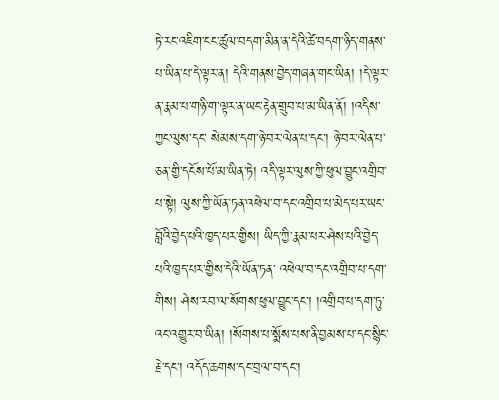ཏེ་རང་འཇིག་ངང་ཚུལ་བདག་མིན་ན་དེའི་ཚེ་བདག་ཉིད་གནས་པ་ཡིན་པ་དེ་ལྟར་ན། དེའི་གནས་བྱེད་གཞན་གང་ཡིན། །དེ་ལྟར་ན་རྣམ་པ་གཉི་ག་ལྟར་ན་ཡང་རྟེན་གྲུབ་པ་མ་ཡིན་ནོ། །འདིས་ཀྱང་ལུས་དང་ སེམས་དག་ཉེ་བར་ལེན་པ་དང་། ཉེ་བར་ལེན་པ་ཅན་གྱི་དངོས་པོ་མ་ཡིན་ཏེ། འདི་ལྟར་ལུས་ཀྱི་ཕུལ་བྱུང་འགྲིབ་པ་སྟེ། ལུས་ཀྱི་ཡོན་ཏན་འཕེལ་བ་དང་འགྲིབ་པ་མེད་པར་ཡང་བློའི་བྱེད་པའི་ཁྱད་པར་གྱིས། ཡིད་ཀྱི་རྣམ་པར་ཤེས་པའི་བྱེད་པའི་ཁྱད་པར་གྱིས་དེའི་ཡོན་ཏན་ འཕེལ་བ་དང་འགྲིབ་པ་དག་གིས། ཤེས་རབ་ལ་སོགས་ཕུལ་བྱུང་དང་། །འགྲིབ་པ་དག་ཏུ་འང་འགྱུར་བ་ཡིན། །སོགས་པ་སྨོས་པས་ནི་བྱམས་པ་དང་སྙིང་རྗེ་དང་། འདོད་ཆགས་དང་བྲལ་བ་དང་།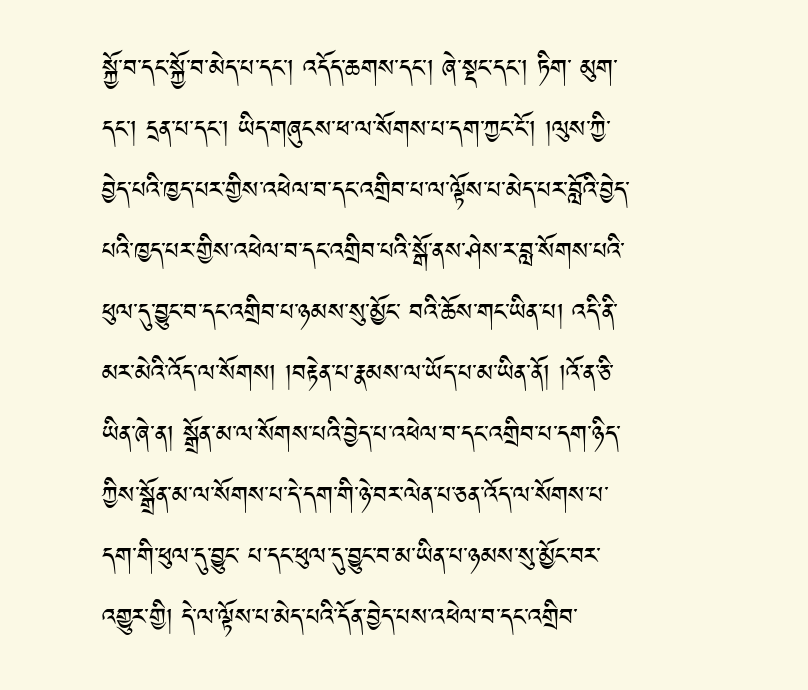སྐྱོ་བ་དང་སྐྱོ་བ་མེད་པ་དང་། འདོད་ཆགས་དང་། ཞེ་སྡང་དང་། ཏིག་ མུག་དང་། དྲན་པ་དང་། ཡིད་གཞུངས་ཕ་ལ་སོགས་པ་དག་ཀྱང་ངོ་། །ལུས་ཀྱི་བྱེད་པའི་ཁྱད་པར་གྱིས་འཕེལ་བ་དང་འགྲིབ་པ་ལ་ལྟོས་པ་མེད་པར་བློའི་བྱེད་པའི་ཁྱད་པར་གྱིས་འཕེལ་བ་དང་འགྲིབ་པའི་སྒོ་ནས་ཤེས་ར་བླ་སོགས་པའི་ཕུལ་དུ་བྱུང་བ་དང་འགྲིབ་པ་ཉམས་སུ་མྱོང་ བའི་ཆོས་གང་ཡིན་པ། འདི་ནི་མར་མེའི་འོད་ལ་སོགས། །བརྟེན་པ་རྣམས་ལ་ཡོད་པ་མ་ཡིན་ནོ། །འོ་ན་ཅི་ཡིན་ཞེ་ན། སྒྲོན་མ་ལ་སོགས་པའི་བྱེད་པ་འཕེལ་བ་དང་འགྲིབ་པ་དག་ཉིད་ཀྱིས་སྒྲོན་མ་ལ་སོགས་པ་དེ་དག་གི་ཉེ་བར་ལེན་པ་ཅན་འོད་ལ་སོགས་པ་དག་གི་ཕུལ་དུ་བྱུང་ པ་དང་ཕུལ་དུ་བྱུང་བ་མ་ཡིན་པ་ཉམས་སུ་མྱོང་བར་འགྱུར་གྱི། དེ་ལ་ལྟོས་པ་མེད་པའི་དོན་བྱེད་པས་འཕེལ་བ་དང་འགྲིབ་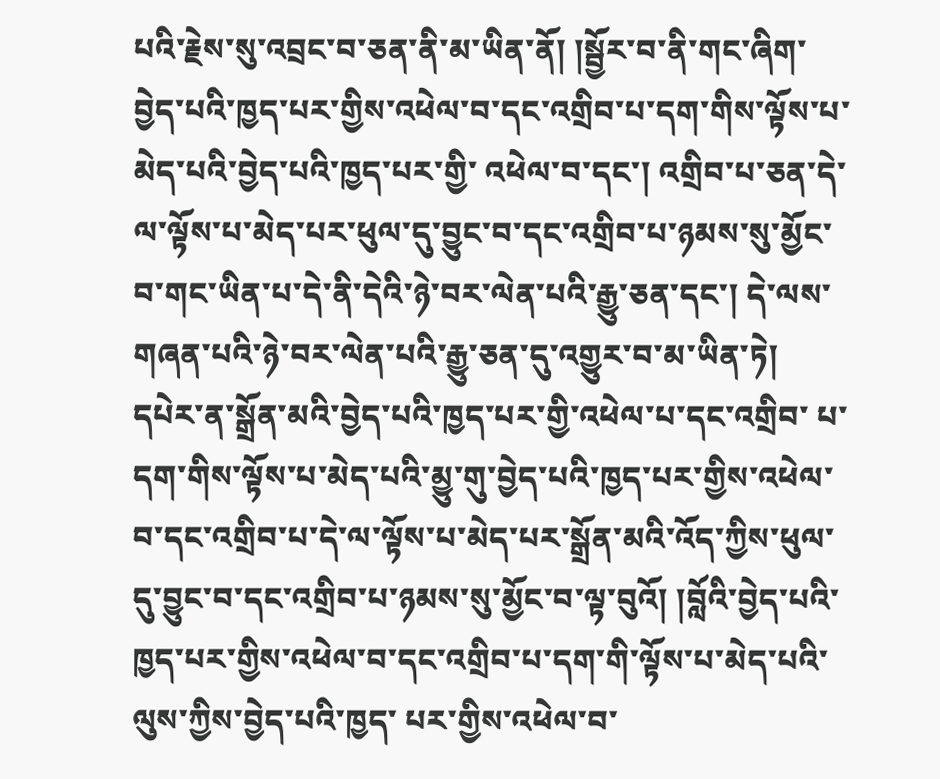པའི་རྗེས་སུ་འབྲང་བ་ཅན་ནི་མ་ཡིན་ནོ། །སྦྱོར་བ་ནི་གང་ཞིག་བྱེད་པའི་ཁྱད་པར་གྱིས་འཕེལ་བ་དང་འགྲིབ་པ་དག་གིས་ལྟོས་པ་མེད་པའི་བྱེད་པའི་ཁྱད་པར་གྱི་ འཕེལ་བ་དང་། འགྲིབ་པ་ཅན་དེ་ལ་ལྟོས་པ་མེད་པར་ཕུལ་དུ་བྱུང་བ་དང་འགྲིབ་པ་ཉམས་སུ་མྱོང་བ་གང་ཡིན་པ་དེ་ནི་དེའི་ཉེ་བར་ལེན་པའི་རྒྱུ་ཅན་དང་། དེ་ལས་གཞན་པའི་ཉེ་བར་ལེན་པའི་རྒྱུ་ཅན་དུ་འགྱུར་བ་མ་ཡིན་ཏེ། དཔེར་ན་སྒྲོན་མའི་བྱེད་པའི་ཁྱད་པར་གྱི་འཕེལ་པ་དང་འགྲིབ་ པ་དག་གིས་ལྟོས་པ་མེད་པའི་མྱུ་གུ་བྱེད་པའི་ཁྱད་པར་གྱིས་འཕེལ་བ་དང་འགྲིབ་པ་དེ་ལ་ལྟོས་པ་མེད་པར་སྒྲོན་མའི་འོད་ཀྱིས་ཕུལ་དུ་བྱུང་བ་དང་འགྲིབ་པ་ཉམས་སུ་མྱོང་བ་ལྟ་བུའོ། །བློའི་བྱེད་པའི་ཁྱད་པར་གྱིས་འཕེལ་བ་དང་འགྲིབ་པ་དག་གི་ལྟོས་པ་མེད་པའི་ལུས་ཀྱིས་བྱེད་པའི་ཁྱད་ པར་གྱིས་འཕེལ་བ་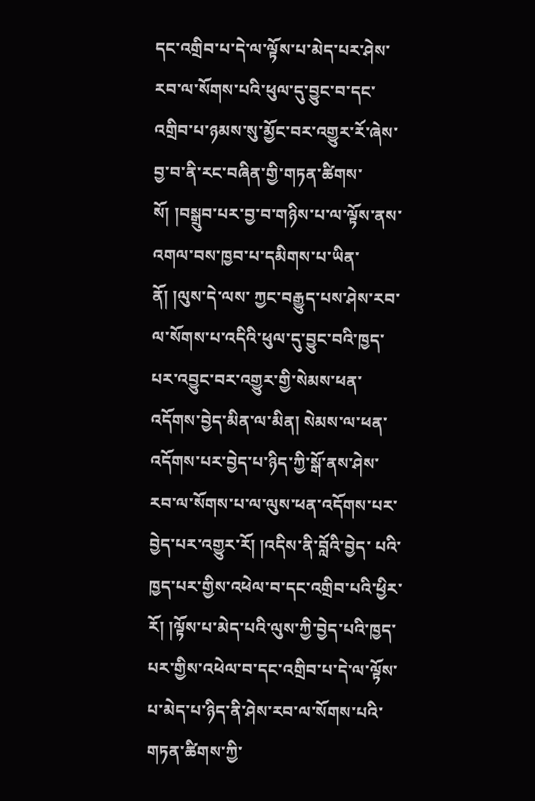དང་འགྲིབ་པ་དེ་ལ་ལྟོས་པ་མེད་པར་ཤེས་རབ་ལ་སོགས་པའི་ཕུལ་དུ་བྱུང་བ་དང་འགྲིབ་པ་ཉམས་སུ་མྱོང་བར་འགྱུར་རོ་ཞེས་བྱ་བ་ནི་རང་བཞིན་གྱི་གཏན་ཚིགས་སོ། །བསྒྲུབ་པར་བྱ་བ་གཉིས་པ་ལ་ལྟོས་ནས་འགལ་བས་ཁྱབ་པ་དམིགས་པ་ཡིན་ནོ། །ལུས་དེ་ལས་ ཀྱང་བརྒྱུད་པས་ཤེས་རབ་ལ་སོགས་པ་འདིའི་ཕུལ་དུ་བྱུང་བའི་ཁྱད་པར་འབྱུང་བར་འགྱུར་གྱི་སེམས་ཕན་འདོགས་བྱེད་མིན་ལ་མིན། སེམས་ལ་ཕན་འདོགས་པར་བྱེད་པ་ཉིད་ཀྱི་སྒོ་ནས་ཤེས་རབ་ལ་སོགས་པ་ལ་ལུས་ཕན་འདོགས་པར་བྱེད་པར་འགྱུར་རོ། །འདིས་ནི་བློའི་བྱེད་ པའི་ཁྱད་པར་གྱིས་འཕེལ་བ་དང་འགྲིབ་པའི་ཕྱིར་རོ། །ལྟོས་པ་མེད་པའི་ལུས་ཀྱི་བྱེད་པའི་ཁྱད་པར་གྱིས་འཕེལ་བ་དང་འགྲིབ་པ་དེ་ལ་ལྟོས་པ་མེད་པ་ཉིད་ནི་ཤེས་རབ་ལ་སོགས་པའི་གཏན་ཚིགས་ཀྱི་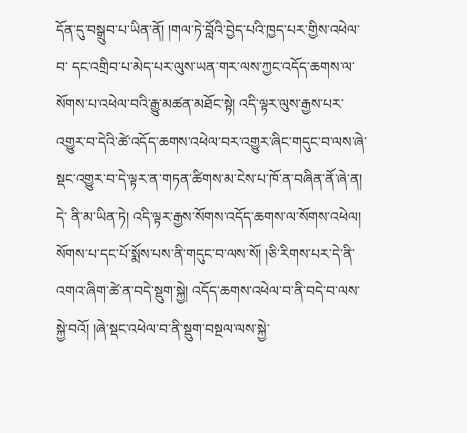དོན་དུ་བསྒྲུབ་པ་ཡིན་ནོ། །གལ་ཏེ་བློའི་བྱེད་པའི་ཁྱད་པར་གྱིས་འཕེལ་བ་ དང་འགྲིབ་པ་མེད་པར་ལུས་ཡན་གར་ལས་ཀྱང་འདོད་ཆགས་ལ་སོགས་པ་འཕེལ་བའི་རྒྱུ་མཚན་མཐོང་སྟེ། འདི་ལྟར་ལུས་རྒྱས་པར་འགྱུར་བ་དེའི་ཚེ་འདོད་ཆགས་འཕེལ་བར་འགྱུར་ཞིང་གདུང་བ་ལས་ཞེ་སྡང་འགྱུར་བ་དེ་ལྟར་ན་གཏན་ཚིགས་མ་ངེས་པ་ཁོ་ན་བཞིན་ནོ་ཞེ་ན། དེ་ ནི་མ་ཡིན་ཏེ། འདི་ལྟར་རྒྱས་སོགས་འདོད་ཆགས་ལ་སོགས་འཕེལ། སོགས་པ་དང་པོ་སྨོས་པས་ནི་གདུང་བ་ལས་སོ། །ཅི་རིགས་པར་དེ་ནི་འགའ་ཞིག་ཚེ་ན་བདེ་སྡུག་སྐྱེ། འདོད་ཆགས་འཕེལ་བ་ནི་བདེ་བ་ལས་སྐྱེ་བའོ། །ཞེ་སྡང་འཕེལ་བ་ནི་སྡུག་བསྔལ་ལས་སྐྱེ་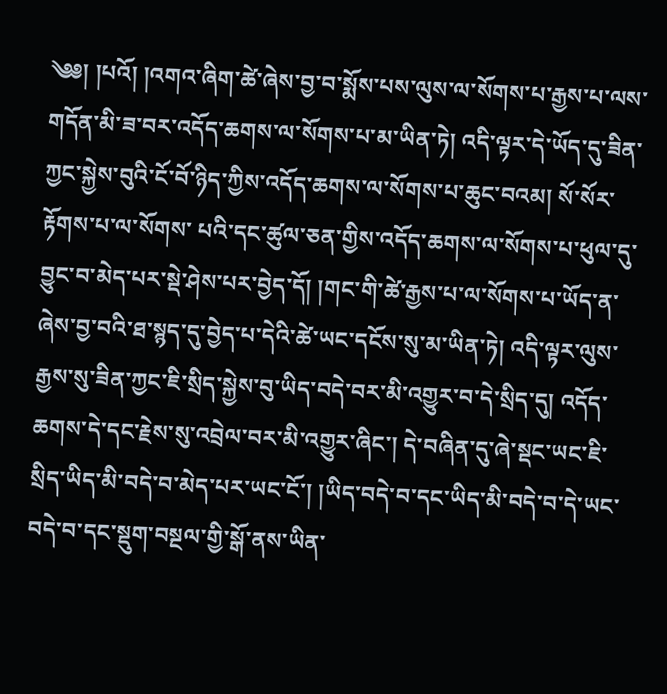༄༅། །པའོ། །འགའ་ཞིག་ཚེ་ཞེས་བྱ་བ་སྨོས་པས་ལུས་ལ་སོགས་པ་རྒྱས་པ་ལས་གདོན་མི་ཟ་བར་འདོད་ཆགས་ལ་སོགས་པ་མ་ཡིན་ཏེ། འདི་ལྟར་དེ་ཡོད་དུ་ཟིན་ཀྱང་སྐྱེས་བུའི་ངོ་བོ་ཉིད་ཀྱིས་འདོད་ཆགས་ལ་སོགས་པ་ཆུང་བའམ། སོ་སོར་རྟོགས་པ་ལ་སོགས་ པའི་དང་ཚུལ་ཅན་གྱིས་འདོད་ཆགས་ལ་སོགས་པ་ཕུལ་དུ་བྱུང་བ་མེད་པར་སྡེ་ཤེས་པར་བྱེད་དོ། །གང་གི་ཚེ་རྒྱས་པ་ལ་སོགས་པ་ཡོད་ན་ཞེས་བྱ་བའི་ཐ་སྙད་དུ་བྱེད་པ་དེའི་ཚེ་ཡང་དངོས་སུ་མ་ཡིན་ཏེ། འདི་ལྟར་ལུས་རྒྱས་སུ་ཟིན་ཀྱང་ཇི་སྲིད་སྐྱེས་བུ་ཡིད་བདེ་བར་མི་འགྱུར་བ་དེ་སྲིད་དུ། འདོད་ ཆགས་དེ་དང་རྗེས་སུ་འབྲེལ་བར་མི་འགྱུར་ཞིང་། དེ་བཞིན་དུ་ཞེ་སྡང་ཡང་ཇི་སྲིད་ཡིད་མི་བདེ་བ་མེད་པར་ཡང་ངོ་། །ཡིད་བདེ་བ་དང་ཡིད་མི་བདེ་བ་དེ་ཡང་བདེ་བ་དང་སྡུག་བསྔལ་གྱི་སྒོ་ནས་ཡིན་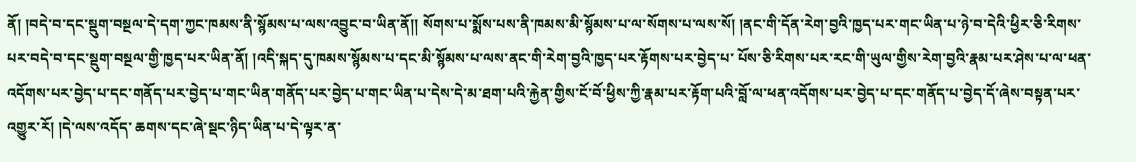ནོ། །བདེ་བ་དང་སྡུག་བསྔལ་དེ་དག་ཀྱང་ཁམས་ནི་སྙོམས་པ་ལས་འབྱུང་བ་ཡིན་ནོ།། སོགས་པ་སྨོས་པས་ནི་ཁམས་མི་སྙོམས་པ་ལ་སོགས་པ་ལས་སོ། །ནང་གི་དོན་རེག་བྱའི་ཁྱད་པར་གང་ཡིན་པ་ཉེ་བ་དེའི་ཕྱིར་ཅི་རིགས་པར་བདེ་བ་དང་སྡུག་བསྔལ་གྱི་ཁྱད་པར་ཡིན་ནོ། །འདི་སྐད་དུ་ཁམས་སྙོམས་པ་དང་མི་སྙོམས་པ་ལས་ནང་གི་རེག་བྱའི་ཁྱད་པར་རྟོགས་པར་བྱེད་པ་ པོས་ཅི་རིགས་པར་རང་གི་ཡུལ་གྱིས་རེག་བྱའི་རྣམ་པར་ཤེས་པ་ལ་ཕན་འདོགས་པར་བྱེད་པ་དང་གནོད་པར་བྱེད་པ་གང་ཡིན་གནོད་པར་བྱེད་པ་གང་ཡིན་པ་དེས་དེ་མ་ཐག་པའི་རྐྱེན་གྱིས་ངོ་བོ་ཕྱིས་ཀྱི་རྣམ་པར་རྟོག་པའི་བློ་ལ་ཕན་འདོགས་པར་བྱེད་པ་དང་གནོད་པ་བྱེད་དོ་ཞེས་བསྟན་པར་འགྱུར་རོ། །དེ་ལས་འདོད་ ཆགས་དང་ཞེ་སྡང་ཉིད་ཡིན་པ་དེ་ལྟར་ན་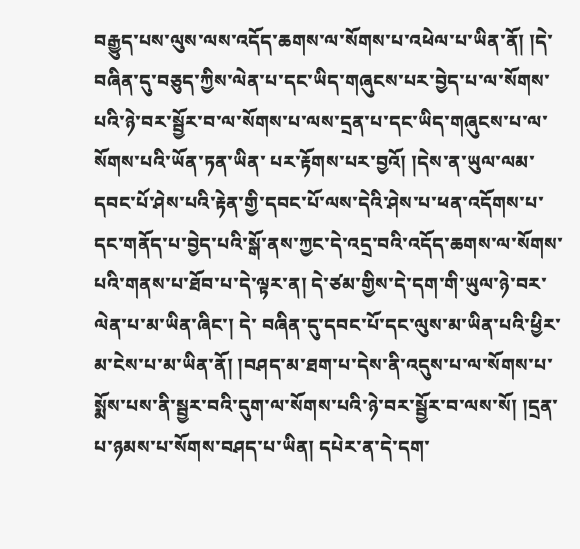བརྒྱུད་པས་ལུས་ལས་འདོད་ཆགས་ལ་སོགས་པ་འཕེལ་པ་ཡིན་ནོ། །དེ་བཞིན་དུ་བཅུད་ཀྱིས་ལེན་པ་དང་ཡིད་གཞུངས་པར་བྱེད་པ་ལ་སོགས་པའི་ཉེ་བར་སྦྱོར་བ་ལ་སོགས་པ་ལས་དྲན་པ་དང་ཡིད་གཞུངས་པ་ལ་སོགས་པའི་ཡོན་ཏན་ཡིན་ པར་རྟོགས་པར་བྱའོ། །དེས་ན་ཡུལ་ལམ་དབང་པོ་ཤེས་པའི་རྟེན་གྱི་དབང་པོ་ལས་དེའི་ཤེས་པ་ཕན་འདོགས་པ་དང་གནོད་པ་བྱེད་པའི་སྒོ་ནས་ཀྱང་དེ་འདྲ་བའི་འདོད་ཆགས་ལ་སོགས་པའི་གནས་པ་ཐོབ་པ་དེ་ལྟར་ན། དེ་ཙམ་གྱིས་དེ་དག་གི་ཡུལ་ཉེ་བར་ལེན་པ་མ་ཡིན་ཞིང་། དེ་ བཞིན་དུ་དབང་པོ་དང་ལུས་མ་ཡིན་པའི་ཕྱིར་མ་ངེས་པ་མ་ཡིན་ནོ། །བཤད་མ་ཐག་པ་དེས་ནི་འདུས་པ་ལ་སོགས་པ་སྨོས་པས་ནི་སྦྱར་བའི་དུག་ལ་སོགས་པའི་ཉེ་བར་སྦྱོར་བ་ལས་སོ། །དྲན་པ་ཉམས་པ་སོགས་བཤད་པ་ཡིན། དཔེར་ན་དེ་དག་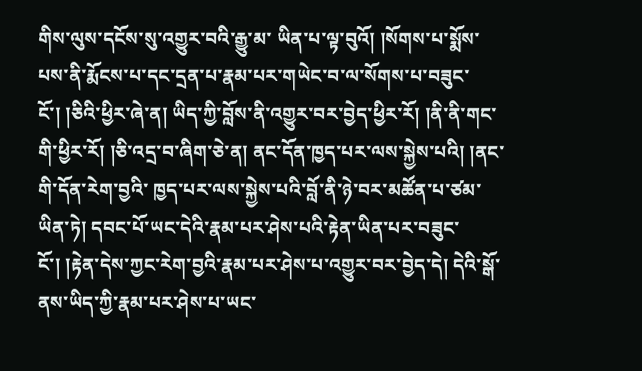གིས་ལུས་དངོས་སུ་འགྱུར་བའི་རྒྱུ་མ་ ཡིན་པ་ལྟ་བུའོ། །སོགས་པ་སྨོས་པས་ནི་རྨོངས་པ་དང་དྲན་པ་རྣམ་པར་གཡེང་བ་ལ་སོགས་པ་བཟུང་ངོ་། །ཅིའི་ཕྱིར་ཞེ་ན། ཡིད་ཀྱི་བློས་ནི་འགྱུར་བར་བྱེད་ཕྱིར་རོ། །ནི་ནི་གང་གི་ཕྱིར་རོ། །ཅི་འདྲ་བ་ཞིག་ཅེ་ན། ནང་དོན་ཁྱད་པར་ལས་སྐྱེས་པའི། །ནང་གི་དོན་རེག་བྱའི་ ཁྱད་པར་ལས་སྐྱེས་པའི་བློ་ནི་ཉེ་བར་མཚོན་པ་ཙམ་ཡིན་ཏེ། དབང་པོ་ཡང་དེའི་རྣམ་པར་ཤེས་པའི་རྟེན་ཡིན་པར་བཟུང་ངོ་། །རྟེན་དེས་ཀྱང་རེག་བྱའི་རྣམ་པར་ཤེས་པ་འགྱུར་བར་བྱེད་དེ། དེའི་སྒོ་ནས་ཡིད་ཀྱི་རྣམ་པར་ཤེས་པ་ཡང་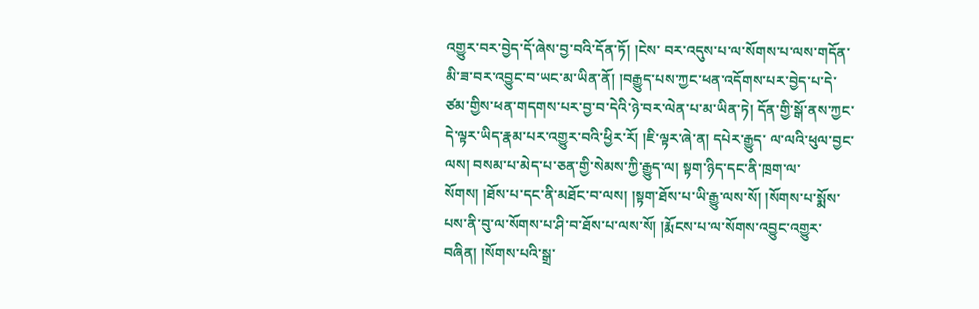འགྱུར་བར་བྱེད་དོ་ཞེས་བྱ་བའི་དོན་ཏོ། །ངེས་ བར་འདུས་པ་ལ་སོགས་པ་ལས་གདོན་མི་ཟ་བར་འབྱུང་བ་ཡང་མ་ཡིན་ནོ། །བརྒྱུད་པས་ཀྱང་ཕན་འདོགས་པར་བྱེད་པ་དེ་ཙམ་གྱིས་ཕན་གདགས་པར་བྱ་བ་དེའི་ཉེ་བར་ལེན་པ་མ་ཡིན་ཏེ། དོན་གྱི་སྒོ་ནས་ཀྱང་དེ་ལྟར་ཡིད་རྣམ་པར་འགྱུར་བའི་ཕྱིར་རོ། །ཇི་ལྟར་ཞེ་ན། དཔེར་རྒྱུད་ ལ་ལའི་ཕུལ་བྱང་ལས། བསམ་པ་མེད་པ་ཅན་གྱི་སེམས་ཀྱི་རྒྱུད་ལ། སྟག་ཉིད་དང་ནི་ཁྲག་ལ་སོགས། །ཐོས་པ་དང་ནི་མཐོང་བ་ལས། །སྟག་ཐོས་པ་ཡི་རྒྱུ་ལས་སོ། །སོགས་པ་སྨོས་པས་ནི་བུ་ལ་སོགས་པ་ཤི་བ་ཐོས་པ་ལས་སོ། །རྨོངས་པ་ལ་སོགས་འབྱུང་འགྱུར་ བཞིན། །སོགས་པའི་སྒྲ་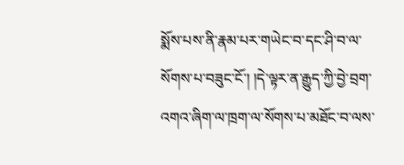སྨོས་པས་ནི་རྣམ་པར་གཡེང་བ་དང་ཤི་བ་ལ་སོགས་པ་བཟུང་ངོ་། །དེ་ལྟར་ན་རྒྱུད་ཀྱི་བྱེ་བྲག་འགའ་ཞིག་ལ་ཁྲག་ལ་སོགས་པ་མཐོང་བ་ལས་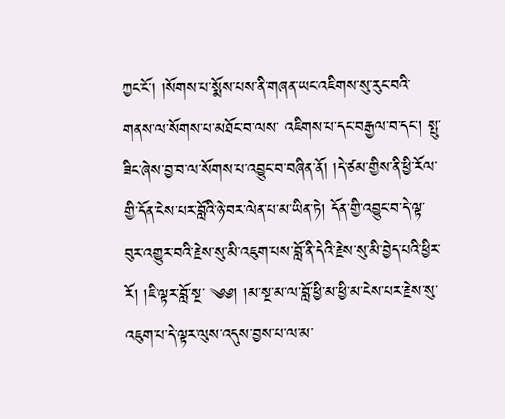ཀྱང་ངོ་། །སོགས་པ་སྨོས་པས་ནི་གཞན་ཡང་འཇིགས་སུ་རུང་བའི་གནས་ལ་སོགས་པ་མཐོང་བ་ལས་ འཇིགས་པ་དང་བརྒྱལ་བ་དང་། སྤུ་ཟིང་ཞེས་བྱ་བ་ལ་སོགས་པ་འབྱུང་བ་བཞིན་ནོ། །དེ་ཙམ་གྱིས་ནི་ཕྱི་རོལ་གྱི་དོན་ངེས་པར་བློའི་ཉེ་བར་ལེན་པ་མ་ཡིན་ཏེ། དོན་གྱི་འབྱུང་བ་དེ་ལྟ་བུར་འགྱུར་བའི་རྗེས་སུ་མི་འཇུག་པས་བློ་ནི་དེའི་རྗེས་སུ་མི་བྱེད་པའི་ཕྱིར་རོ། །ཇི་ལྟར་བློ་སྔ་ ༄༅། །མ་སྔ་མ་ལ་བློ་ཕྱི་མ་ཕྱི་མ་ངེས་པར་རྗེས་སུ་འཇུག་པ་དེ་ལྟར་ལུས་འདུས་བྱས་པ་ལ་མ་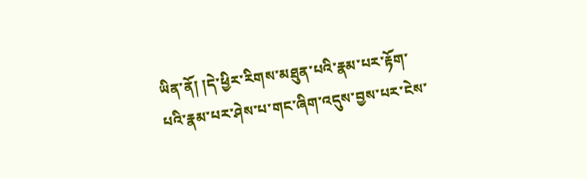ཡིན་ནོ། །དེ་ཕྱིར་རིགས་མཐུན་པའི་རྣམ་པར་རྟོག་པའི་རྣམ་པར་ཤེས་པ་གང་ཞིག་འདུས་བྱས་པར་ངེས་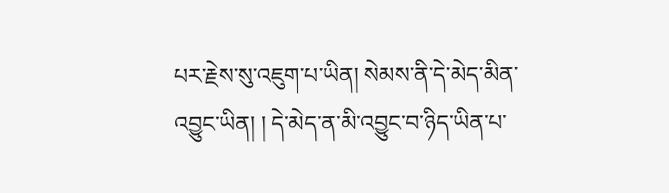པར་རྗེས་སུ་འཇུག་པ་ཡིན། སེམས་ནི་དེ་མེད་མིན་འབྱུང་ཡིན། ། དེ་མེད་ན་མི་འབྱུང་བ་ཉིད་ཡིན་པ་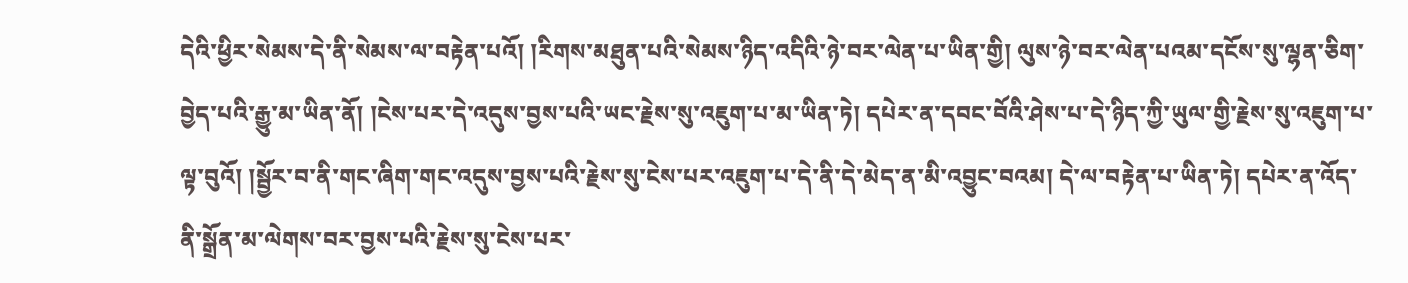དེའི་ཕྱིར་སེམས་དེ་ནི་སེམས་ལ་བརྟེན་པའོ། །རིགས་མཐུན་པའི་སེམས་ཉིད་འདིའི་ཉེ་བར་ལེན་པ་ཡིན་གྱི། ལུས་ཉེ་བར་ལེན་པའམ་དངོས་སུ་ལྷན་ཅིག་བྱེད་པའི་རྒྱུ་མ་ཡིན་ནོ། །ངེས་པར་དེ་འདུས་བྱས་པའི་ཡང་རྗེས་སུ་འཇུག་པ་མ་ཡིན་ཏེ། དཔེར་ན་དབང་བོའི་ཤེས་པ་དེ་ཉིད་ཀྱི་ཡུལ་གྱི་རྗེས་སུ་འཇུག་པ་ལྟ་བུའོ། །སྦྱོར་བ་ནི་གང་ཞིག་གང་འདུས་བྱས་པའི་རྗེས་སུ་ངེས་པར་འཇུག་པ་དེ་ནི་དེ་མེད་ན་མི་འབྱུང་བའམ། དེ་ལ་བརྟེན་པ་ཡིན་ཏེ། དཔེར་ན་འོད་ནི་སྒྲོན་མ་ལེགས་བར་བྱས་པའི་རྗེས་སུ་ངེས་པར་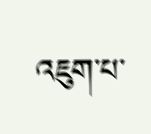འཇུག་པ་